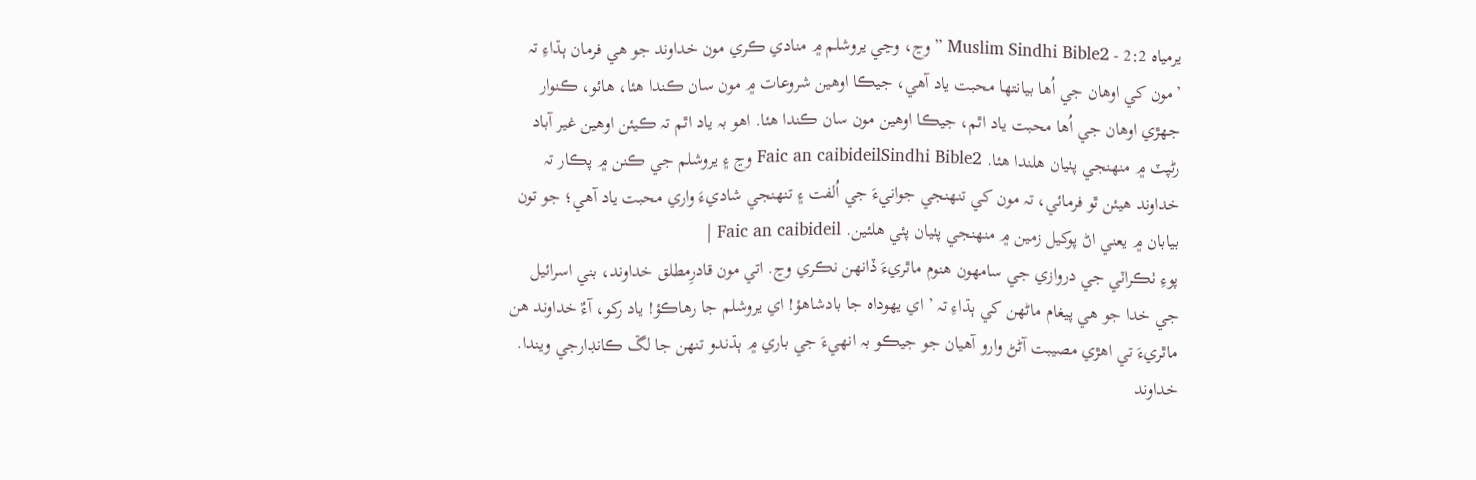يرمياہ 2:2 - Muslim Sindhi Bible2 ”وڃ، وڃي يروشلم ۾ منادي ڪري مون خداوند جو هي فرمان ٻڌاءِ تہ ’مون کي اوهان جي اُها بيانتها محبت ياد آهي، جيڪا اوهين شروعات ۾ مون سان ڪندا هئا، هائو، ڪنوار جهڙي اوهان جي اُها محبت ياد اٿم، جيڪا اوهين مون سان ڪندا هئا. اهو بہ ياد اٿم تہ ڪيئن اوهين غير آباد رڻپٽ ۾ منهنجي پٺيان هلندا هئا. Faic an caibideilSindhi Bible2 وڃ ۽ يروشلم جي ڪنن ۾ پڪار تہ خداوند هيئن ٿو فرمائي، تہ مون کي تنهنجي جوانيءَ جي اُلفت ۽ تنهنجي شاديءَ واري محبت ياد آهي؛ جو تون بيابان ۾ يعني اڻ پوکيل زمين ۾ منهنجي پٺيان پئي هلئين. Faic an caibideil |
پوءِ ٺڪراٽي جي دروازي جي سامهون هنوم ماٿريءَ ڏانهن نڪري وڃ. اتي مون قادرِمطلق خداوند، بني اسرائيل جي خدا جو هي پيغام ماڻهن کي ٻڌاءِ تہ ’اي يهوداہ جا بادشاهؤ! اي يروشلم جا رهاڪؤ! ياد رکو، آءٌ خداوند هن ماٿريءَ تي اهڙي مصيبت آڻڻ وارو آهيان جو جيڪو بہ انهيءَ جي باري ۾ ٻڌندو تنهن جا لڱ ڪانڊارجي ويندا.
خداوند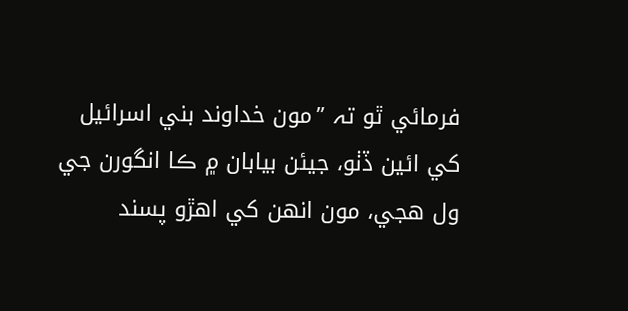فرمائي ٿو تہ ”مون خداوند بني اسرائيل کي ائين ڏٺو، جيئن بيابان ۾ ڪا انگورن جي ول هجي، مون انهن کي اهڙو پسند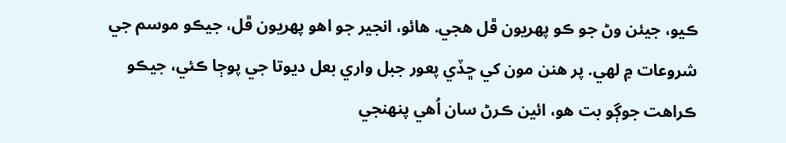ڪيو، جيئن وڻ جو ڪو پهريون ڦل هجي. هائو، انجير جو اهو پهريون ڦل، جيڪو موسم جي شروعات ۾ لهي. پر هنن مون کي ڇڏي پعور جبل واري بعل ديوتا جي پوڄا ڪئي، جيڪو ڪراهت جوڳو بت هو، ائين ڪرڻ سان اُهي پنهنجي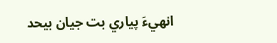انهيءَ پياري بت جيان بيحد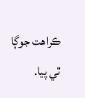ڪراهت جوڳا ٿي پيا.